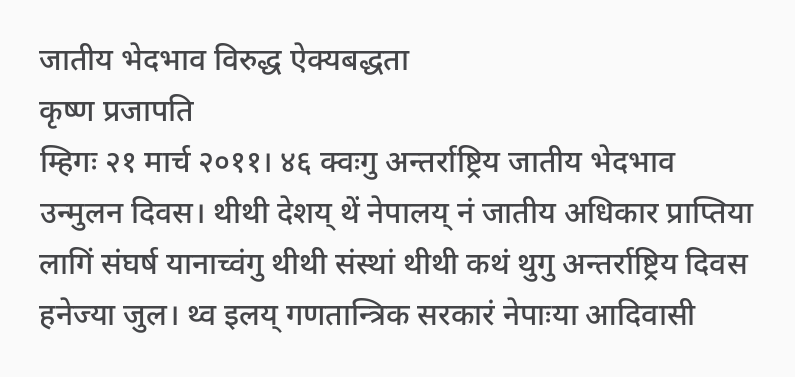जातीय भेदभाव विरुद्ध ऐक्यबद्धता
कृष्ण प्रजापति
म्हिगः २१ मार्च २०११। ४६ क्वःगु अन्तर्राष्ट्रिय जातीय भेदभाव उन्मुलन दिवस। थीथी देशय् थें नेपालय् नं जातीय अधिकार प्राप्तिया लागिं संघर्ष यानाच्वंगु थीथी संस्थां थीथी कथं थुगु अन्तर्राष्ट्रिय दिवस हनेज्या जुल। थ्व इलय् गणतान्त्रिक सरकारं नेपाःया आदिवासी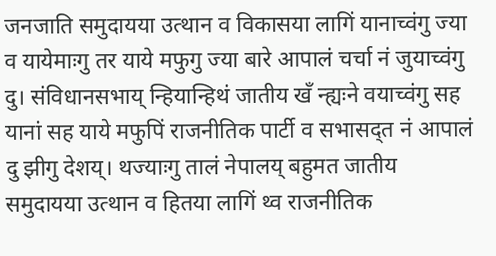जनजाति समुदायया उत्थान व विकासया लागिं यानाच्वंगु ज्या व यायेमाःगु तर याये मफुगु ज्या बारे आपालं चर्चा नं जुयाच्वंगु दु। संविधानसभाय् न्हियान्हिथं जातीय खँ न्ह्यःने वयाच्वंगु सह यानां सह याये मफुपिं राजनीतिक पार्टी व सभासद्त नं आपालं दु झीगु देशय्। थज्याःगु तालं नेपालय् बहुमत जातीय समुदायया उत्थान व हितया लागिं थ्व राजनीतिक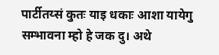पार्टीतय्सं कुतः याइ धकाः आशा यायेगु सम्भावना म्हो हे जक दु। अथे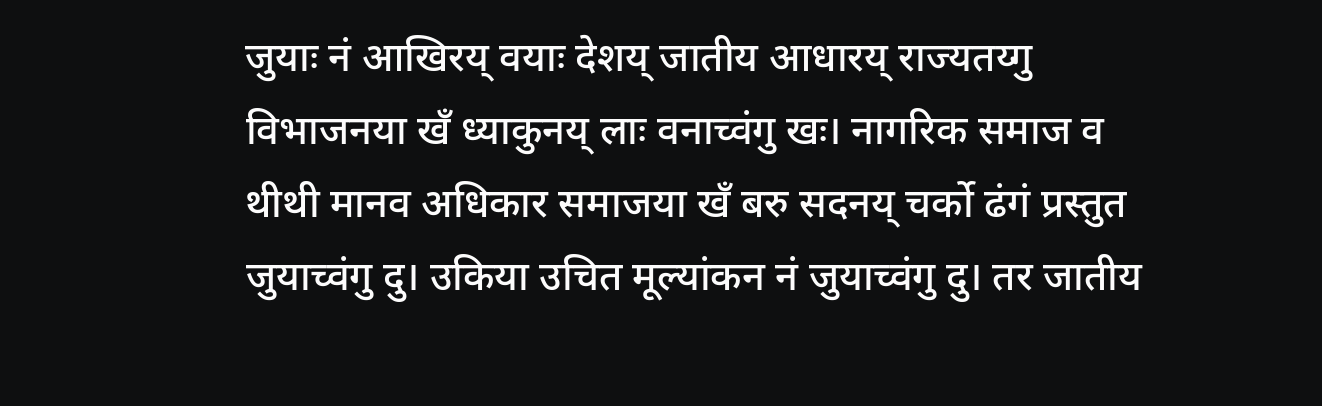जुयाः नं आखिरय् वयाः देशय् जातीय आधारय् राज्यतय्गु विभाजनया खँ ध्याकुनय् लाः वनाच्वंगु खः। नागरिक समाज व थीथी मानव अधिकार समाजया खँ बरु सदनय् चर्को ढंगं प्रस्तुत जुयाच्वंगु दु। उकिया उचित मूल्यांकन नं जुयाच्वंगु दु। तर जातीय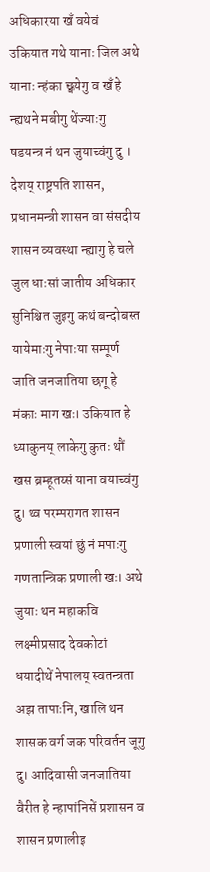अधिकारया खँ वयेवं उकियात गथे यानाः जिल अथे यानाः न्हंका छ्वयेगु व खँ हे न्ह्यथने मबीगु थेंज्याःगु षडयन्त्र नं थन जुयाच्वंगु दु ।
देशय् राष्ट्रपति शासन, प्रधानमन्त्री शासन वा संसदीय शासन व्यवस्था न्ह्यागु हे चले जुल धाःसां जातीय अधिकार सुनिश्चित जुइगु कथं बन्दोबस्त यायेमाःगु नेपाःया सम्पूर्ण जाति जनजातिया छगू हे मंकाः माग खः। उकियात हे ध्याकुनय् लाकेगु कुतः थौं खस ब्रम्हूतय्सं याना वयाच्वंगु दु। थ्व परम्परागत शासन प्रणाली स्वयां छुं नं मपाःगु गणतान्त्रिक प्रणाली खः। अथे जुयाः थन महाकवि लक्ष्मीप्रसाद देवकोटां धयादीथें नेपालय् स्वतन्त्रता अझ तापाःनि, खालि थन शासक वर्ग जक परिवर्तन जूगु दु। आदिवासी जनजातिया वैरीत हे न्हापांनिसें प्रशासन व शासन प्रणालीइ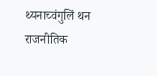थ्यनाच्वंगुलिं थन राजनीतिक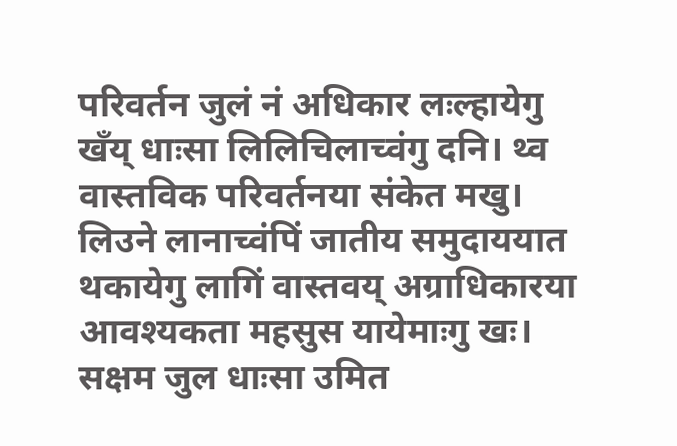परिवर्तन जुलं नं अधिकार लःल्हायेगु खँय् धाःसा लिलिचिलाच्वंगु दनि। थ्व वास्तविक परिवर्तनया संकेत मखु। लिउने लानाच्वंपिं जातीय समुदाययात थकायेगु लागिं वास्तवय् अग्राधिकारया आवश्यकता महसुस यायेमाःगु खः। सक्षम जुल धाःसा उमित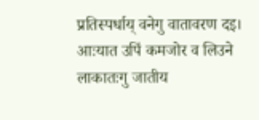प्रतिस्पर्धाय् वनेगु वातावरण दइ। आःयात उपिं कमजोर व लिउने लाकातःगु जातीय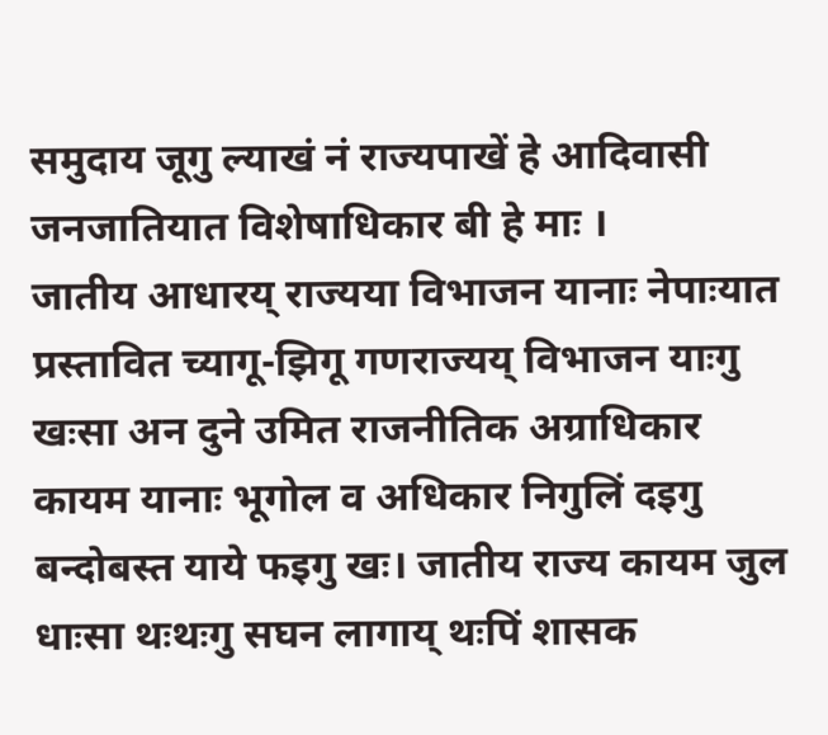समुदाय जूगु ल्याखं नं राज्यपाखें हे आदिवासी जनजातियात विशेषाधिकार बी हे माः ।
जातीय आधारय् राज्यया विभाजन यानाः नेपाःयात प्रस्तावित च्यागू-झिगू गणराज्यय् विभाजन याःगु खःसा अन दुने उमित राजनीतिक अग्राधिकार कायम यानाः भूगोल व अधिकार निगुलिं दइगु बन्दोबस्त याये फइगु खः। जातीय राज्य कायम जुल धाःसा थःथःगु सघन लागाय् थःपिं शासक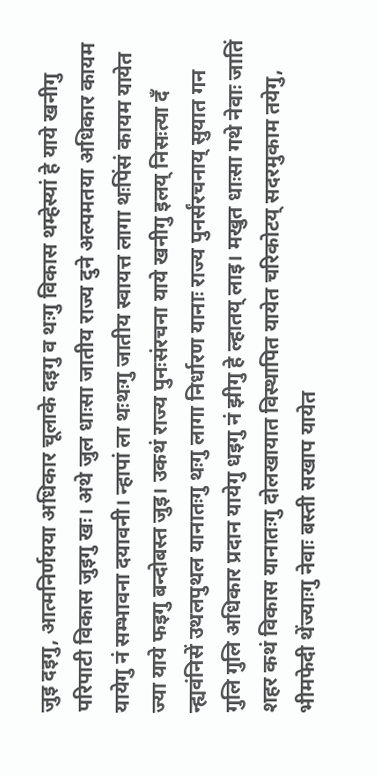जुइ दइगु, आत्मनिर्णयया अधिकार चूलाके दइगु व थःगु विकास थम्हेस्यां हे याये खनीगु परिपाटी विकास जुइगु खः। अथे जुल धाःसा जातीय राज्य दुने अल्पमतया अधिकार कायम यायेगु नं सम्भावना दयावनी। न्हापां ला थःथःगु जातीय स्वायत्त लागा थःपिंसं कायम यायेत ज्या याये फइगु बन्दोबस्त जुइ। उकथं राज्य पुनःसंरचना याये खनीगु इलय् निसःत्या दँ न्ह्यवंनिसें उथलपुथल यानातःगु थःगु लागा निर्धारण यानाः राज्य पुनर्संरचनाय् सुयात गन गुलि गुलि अधिकार प्रदान यायेगु धइगु नं झीगु हे ल्हातय् लाइ। मखुत धाःसा गथे नेवाः जातिं शहर कथं विकास यानातःगु दोलखायात विस्थापित यायेत चरिकोटय् सदरमुकाम तयेगु, भीमफेदी थेंज्याःगु नेवाः बस्ती सखाप यायेत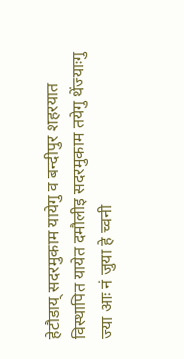हेटौडाय् सदरमुकाम यायेगु व बन्दीपुर शहरयात विस्थापित यायेत दमौलीइ सदरमुकाम तयेगु थेंज्याःगु ज्या आः नं जुया हे च्वनी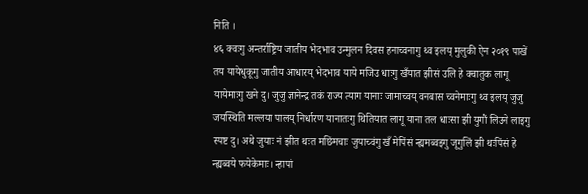निति ।
४६ क्वःगु अन्तर्राष्ट्रिय जातीय भेदभाव उन्मुलन दिवस हनाच्वनागु थ्व इलय् मुलुकी ऐन २०१९ पाखें तय यायेधुकूगु जातीय आधारय् भेदभाव याये मजिउ धाःगु खँयात झीसं उलि हे क्वातुक लागू यायेमाःगु खने दु। जुजु ज्ञानेन्द्र तकं राज्य त्याग यानाः जामाच्वय् वनबास च्वनेमाःगु थ्व इलय् जुजु जयस्थिति मल्लया पालय् निर्धारण यानातःगु थितियात लागू याना तल धाःसा झी युगौं लिउने लाइगु स्पष्ट दु। अथे जुयाः नं झीत थःत मछिंमचाः जुयाच्वंगु खँ मेपिंसं न्ह्यमब्वइगु जूगुलिं झी थःपिंसं हे न्ह्यब्वये फयेकेमाः। न्हापां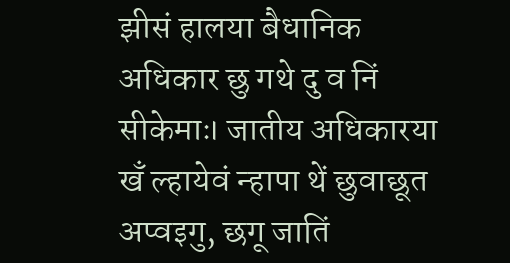झीसं हालया बैधानिक अधिकार छु गथे दु व निं सीकेमाः। जातीय अधिकारया खँ ल्हायेवं न्हापा थें छुवाछूत अप्वइगु, छगू जातिं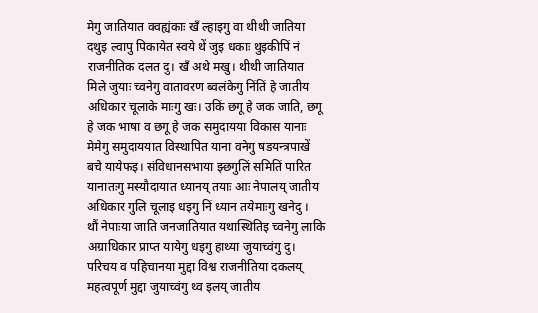मेगु जातियात क्वह्यंकाः खँ ल्हाइगु वा थीथी जातिया दथुइ ल्वापु पिकायेत स्वये थें जुइ धकाः थुइकीपिं नं राजनीतिक दलत दु। खँ अथे मखु। थीथी जातियात मिले जुयाः च्वनेगु वातावरण ब्वलंकेगु निंतिं हे जातीय अधिकार चूलाके माःगु खः। उकिं छगू हे जक जाति, छगू हे जक भाषा व छगू हे जक समुदायया विकास यानाः मेमेगु समुदाययात विस्थापित याना वनेगु षडयन्त्रपाखें बचे यायेफइ। संविधानसभाया झ्छगुलिं समितिं पारित यानातःगु मस्यौदायात ध्यानय् तयाः आः नेपालय् जातीय अधिकार गुलि चूलाइ धइगु निं ध्यान तयेमाःगु खनेदु ।
थौं नेपाःया जाति जनजातियात यथास्थितिइ च्वनेगु लाकि अग्राधिकार प्राप्त यायेगु धइगु हाथ्या जुयाच्वंगु दु। परिचय व पहिचानया मुद्दा विश्व राजनीतिया दकलय् महत्वपूर्ण मुद्दा जुयाच्वंगु थ्व इलय् जातीय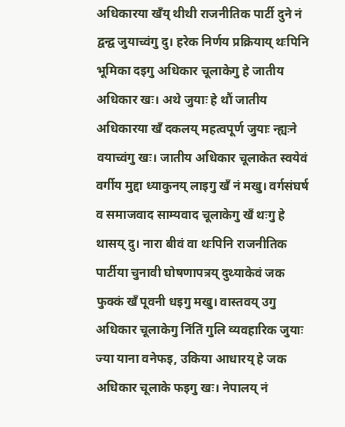अधिकारया खँय् थीथी राजनीतिक पार्टी दुने नं द्वन्द्व जुयाच्वंगु दु। हरेक निर्णय प्रक्रियाय् थःपिनि भूमिका दइगु अधिकार चूलाकेगु हे जातीय अधिकार खः। अथे जुयाः हे थौं जातीय अधिकारया खँ दकलय् महत्वपूर्ण जुयाः न्ह्यःने वयाच्वंगु खः। जातीय अधिकार चूलाकेत स्वयेवं वर्गीय मुद्दा ध्याकुनय् लाइगु खँ नं मखु। वर्गसंघर्ष व समाजवाद साम्यवाद चूलाकेगु खँ थःगु हे थासय् दु। नारा बीवं वा थःपिनि राजनीतिक पार्टीया चुनावी घोषणापत्रय् दुथ्याकेवं जक फुक्कं खँ पूवनी धइगु मखु। वास्तवय् उगु अधिकार चूलाकेगु निंतिं गुलि व्यवहारिक जुयाः ज्या याना वनेफइ, उकिया आधारय् हे जक अधिकार चूलाके फइगु खः। नेपालय् नं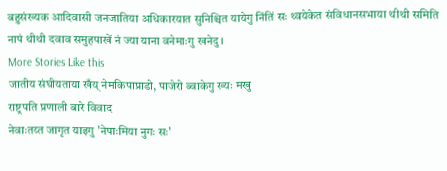बहुसंख्यक आदिवासी जनजातिया अधिकारयात सुनिश्चित यायेगु निंतिं सः थ्वयेकेत संविधानसभाया थीथी समिति नापं थीथी दवाव समुहपाखें नं ज्या याना वनेमाःगु खनेदु ।
More Stories Like this
जातीय संघीयताया खँय् नेमकिपाप्राडो, पाजेरो ब्वाकेगु ख्यः मखु
राष्ट्रपति प्रणाली बारे विवाद
नेवाःतय्त जागृत याइगु 'नेपाःमिया नुगः सः'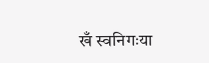खँ स्वनिगःया